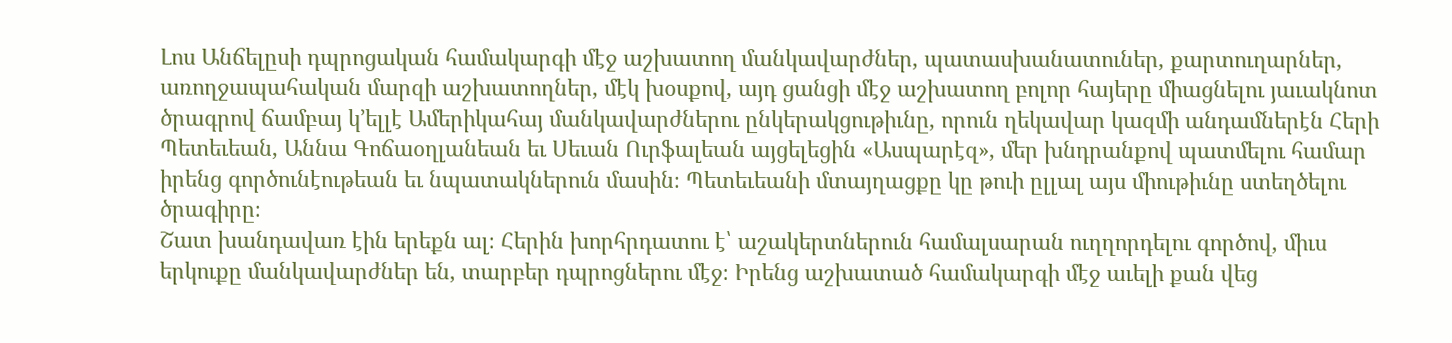Լոս Անճելըսի դպրոցական համակարգի մէջ աշխատող մանկավարժներ, պատասխանատուներ, քարտուղարներ, առողջապահական մարզի աշխատողներ, մէկ խօսքով, այդ ցանցի մէջ աշխատող բոլոր հայերը միացնելու յաւակնոտ ծրագրով ճամբայ կ’ելլէ Ամերիկահայ մանկավարժներու ընկերակցութիւնը, որուն ղեկավար կազմի անդամներէն Հերի Պետեւեան, Աննա Գոճաօղլանեան եւ Սեւան Ուրֆալեան այցելեցին «Ասպարէզ», մեր խնդրանքով պատմելու համար իրենց գործունէութեան եւ նպատակներուն մասին։ Պետեւեանի մտայղացքը կը թուի ըլլալ այս միութիւնը ստեղծելու ծրագիրը։
Շատ խանդավառ էին երեքն ալ։ Հերին խորհրդատու է՝ աշակերտներուն համալսարան ուղղորդելու գործով, միւս երկուքը մանկավարժներ են, տարբեր դպրոցներու մէջ։ Իրենց աշխատած համակարգի մէջ աւելի քան վեց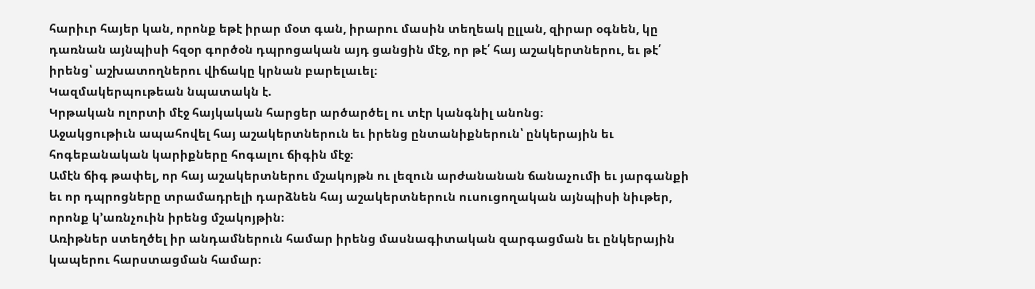հարիւր հայեր կան, որոնք եթէ իրար մօտ գան, իրարու մասին տեղեակ ըլլան, զիրար օգնեն, կը դառնան այնպիսի հզօր գործօն դպրոցական այդ ցանցին մէջ, որ թէ՛ հայ աշակերտներու, եւ թէ՛ իրենց՝ աշխատողներու վիճակը կրնան բարելաւել։
Կազմակերպութեան նպատակն է.
Կրթական ոլորտի մէջ հայկական հարցեր արծարծել ու տէր կանգնիլ անոնց։
Աջակցութիւն ապահովել հայ աշակերտներուն եւ իրենց ընտանիքներուն՝ ընկերային եւ հոգեբանական կարիքները հոգալու ճիգին մէջ։
Ամէն ճիգ թափել, որ հայ աշակերտներու մշակոյթն ու լեզուն արժանանան ճանաչումի եւ յարգանքի եւ որ դպրոցները տրամադրելի դարձնեն հայ աշակերտներուն ուսուցողական այնպիսի նիւթեր, որոնք կ’առնչուին իրենց մշակոյթին։
Առիթներ ստեղծել իր անդամներուն համար իրենց մասնագիտական զարգացման եւ ընկերային կապերու հարստացման համար։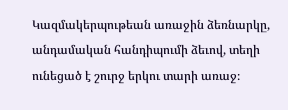Կազմակերպութեան առաջին ձեռնարկը, անդամական հանդիպումի ձեւով, տեղի ունեցած է շուրջ երկու տարի առաջ։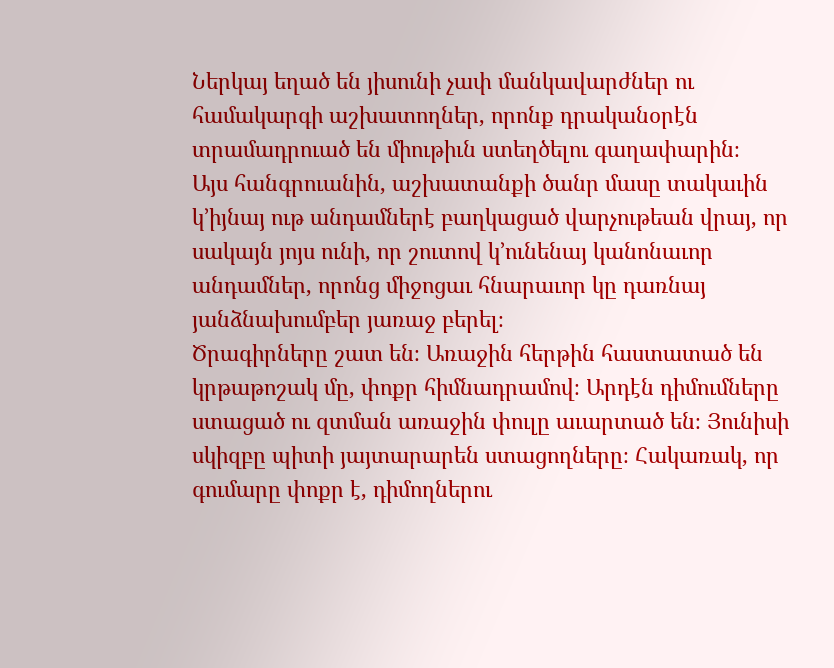Ներկայ եղած են յիսունի չափ մանկավարժներ ու համակարգի աշխատողներ, որոնք դրականօրէն տրամադրուած են միութիւն ստեղծելու գաղափարին։
Այս հանգրուանին, աշխատանքի ծանր մասը տակաւին կ’իյնայ ութ անդամներէ բաղկացած վարչութեան վրայ, որ սակայն յոյս ունի, որ շուտով կ’ունենայ կանոնաւոր անդամներ, որոնց միջոցաւ հնարաւոր կը դառնայ յանձնախումբեր յառաջ բերել։
Ծրագիրները շատ են։ Առաջին հերթին հաստատած են կրթաթոշակ մը, փոքր հիմնադրամով։ Արդէն դիմումները ստացած ու զտման առաջին փուլը աւարտած են։ Յունիսի սկիզբը պիտի յայտարարեն ստացողները։ Հակառակ, որ գումարը փոքր է, դիմողներու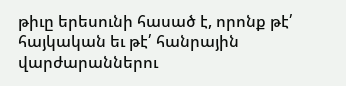թիւը երեսունի հասած է, որոնք թէ՛ հայկական եւ թէ՛ հանրային վարժարաններու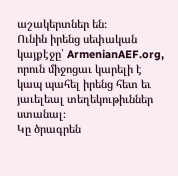աշակերտներ են։
Ունին իրենց սեփական կայքէջը՝ ArmenianAEF.org, որուն միջոցաւ կարելի է կապ պահել իրենց հետ եւ յաւելեալ տեղեկութիւններ ստանալ։
Կը ծրագրեն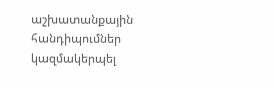աշխատանքային հանդիպումներ կազմակերպել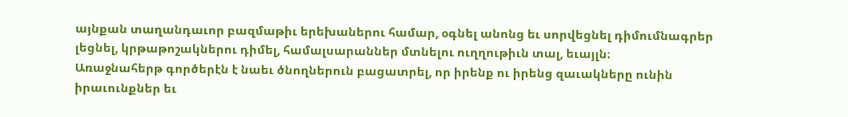այնքան տաղանդաւոր բազմաթիւ երեխաներու համար, օգնել անոնց եւ սորվեցնել դիմումնագրեր լեցնել, կրթաթոշակներու դիմել, համալսարաններ մտնելու ուղղութիւն տալ, եւայլն։
Առաջնահերթ գործերէն է նաեւ ծնողներուն բացատրել, որ իրենք ու իրենց զաւակները ունին իրաւունքներ եւ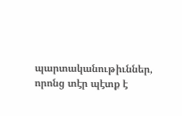պարտականութիւններ, որոնց տէր պէտք է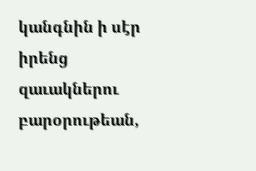կանգնին ի սէր իրենց զաւակներու բարօրութեան,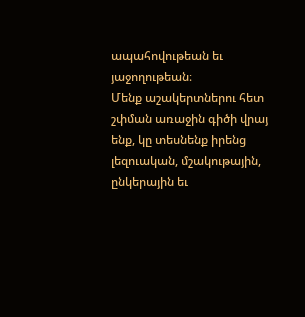ապահովութեան եւ յաջողութեան։
Մենք աշակերտներու հետ շփման առաջին գիծի վրայ ենք, կը տեսնենք իրենց լեզուական, մշակութային, ընկերային եւ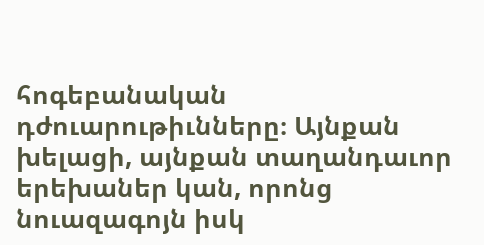հոգեբանական դժուարութիւնները։ Այնքան խելացի, այնքան տաղանդաւոր երեխաներ կան, որոնց նուազագոյն իսկ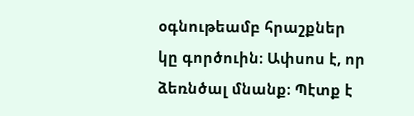օգնութեամբ հրաշքներ կը գործուին։ Ափսոս է, որ ձեռնծալ մնանք։ Պէտք է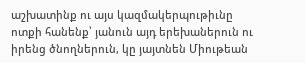աշխատինք ու այս կազմակերպութիւնը ոտքի հանենք՝ յանուն այդ երեխաներուն ու իրենց ծնողներուն, կը յայտնեն Միութեան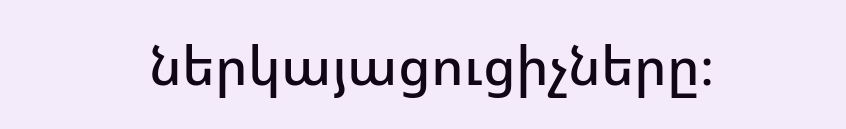ներկայացուցիչները։